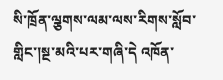སི་ཁྲོན་ལྕགས་ལམ་ལས་རིགས་སློབ་གླིང་།སྔ་མའི་པར་གཞི་དེ འཁོན་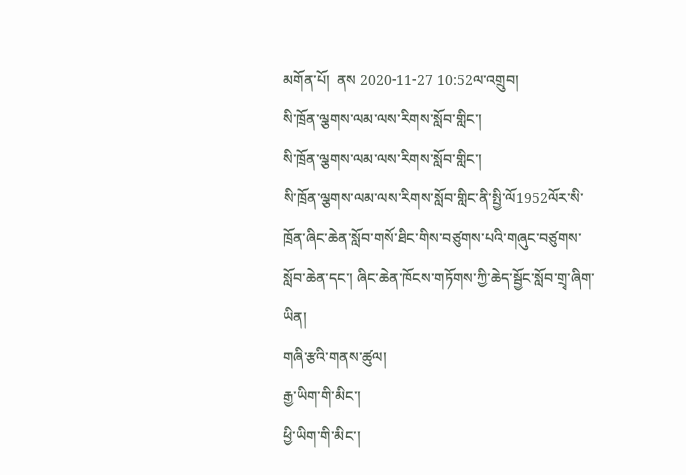མགོན་པོ།  ནས 2020-11-27 10:52ལ་འགྲུབ།
སི་ཁྲོན་ལྕགས་ལམ་ལས་རིགས་སློབ་གླིང་།
སི་ཁྲོན་ལྕགས་ལམ་ལས་རིགས་སློབ་གླིང་།
སི་ཁྲོན་ལྕགས་ལམ་ལས་རིགས་སློབ་གླིང་ནི་སྤྱི་ལོ1952ལོར་སི་ཁྲོན་ཞིང་ཆེན་སློབ་གསོ་ཐིང་གིས་བཙུགས་པའི་གཞུང་བཙུགས་སློབ་ཆེན་དང་། ཞིང་ཆེན་ཁོངས་གཏོགས་ཀྱི་ཆེད་སྦྱོང་སློབ་གྲྭ་ཞིག་ཡིན།
གཞི་རྩའི་གནས་ཚུལ།
རྒྱ་ཡིག་གི་མིང་།
ཕྱི་ཡིག་གི་མིང་།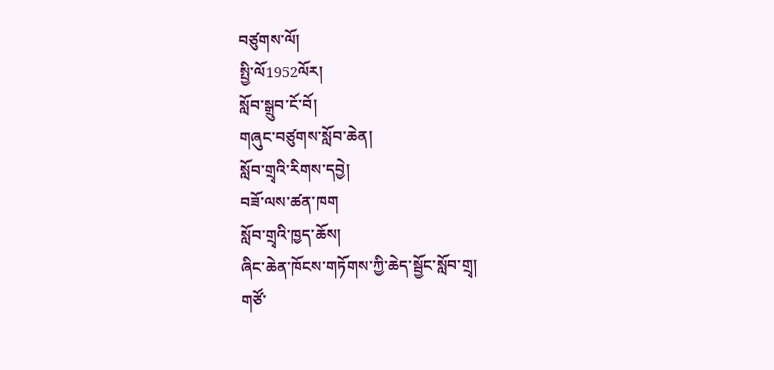བཙུགས་ལོ།
སྤྱི་ལོ1952ལོར།
སློབ་སྒྲུབ་ངོ་བོ།
གཞུང་བཙུགས་སློབ་ཆེན།
སློབ་གྲྭའི་རིགས་དབྱེ།
བཟོ་ལས་ཚན་ཁག
སློབ་གྲྭའི་ཁྱད་ཆོས།
ཞིང་ཆེན་ཁོངས་གཏོགས་ཀྱི་ཆེད་སྦྱོང་སློབ་གྲྭ།
གཙོ་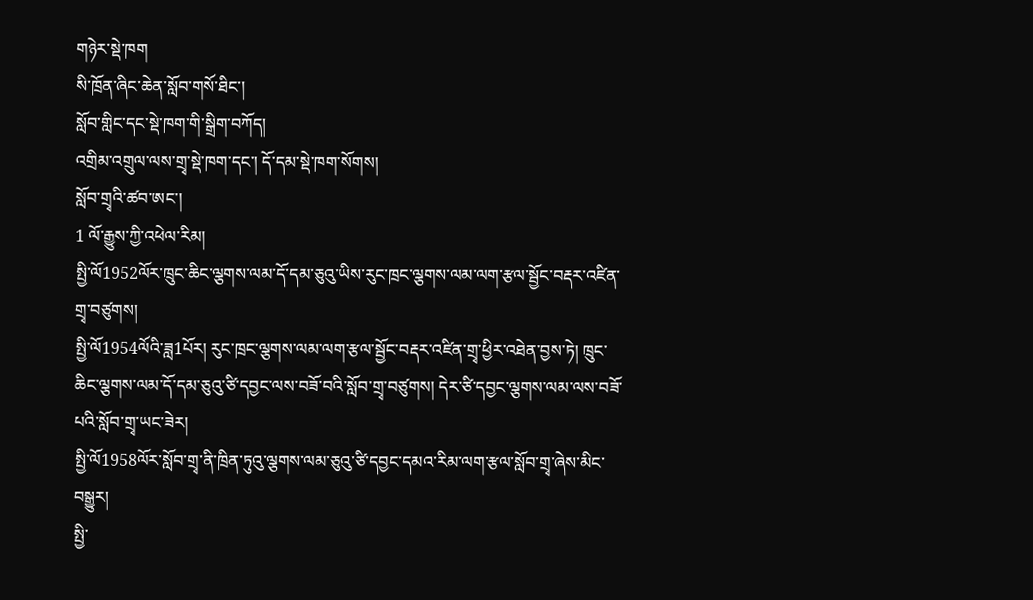གཉེར་སྡེ་ཁག
སི་ཁྲོན་ཞིང་ཆེན་སློབ་གསོ་ཐིང་།
སློབ་གླིང་དང་སྡེ་ཁག་གི་སྒྲིག་བཀོད།
འགྲིམ་འགྲུལ་ལས་གྲྭ་སྡེ་ཁག་དང་། དོ་དམ་སྡེ་ཁག་སོགས།
སློབ་གྲྭའི་ཚབ་ཨང་།
1 ལོ་རྒྱུས་ཀྱི་འཕེལ་རིམ།
སྤྱི་ལོ1952ལོར་ཁྲུང་ཆིང་ལྕགས་ལམ་དོ་དམ་ཅུའུ་ཡིས་རུང་ཁྲང་ལྕགས་ལམ་ལག་རྩལ་སྦྱོང་བརྡར་འཛིན་གྲྭ་བཙུགས།
སྤྱི་ལོ1954ལོའི་ཟླ1པོར། རུང་ཁྲང་ལྕགས་ལམ་ལག་རྩལ་སྦྱོང་བརྡར་འཛིན་གྲྭ་ཕྱིར་འཐེན་བྱས་ཏེ། ཁྲུང་ཆིང་ལྕགས་ལམ་དོ་དམ་ཅུའུ་ཙི་དབྱང་ལས་བཟོ་བའི་སློབ་གྲྭ་བཙུགས། དེར་ཙི་དབྱང་ལྕགས་ལམ་ལས་བཟོ་པའི་སློབ་གྲྭ་ཡང་ཟེར།
སྤྱི་ལོ1958ལོར་སློབ་གྲྭ་ནི་ཁྲིན་ཏུའུ་ལྕགས་ལམ་ཅུའུ་ཙི་དབྱང་དམའ་རིམ་ལག་རྩལ་སློབ་གྲྭ་ཞེས་མིང་བསྒྱུར།
སྤྱི་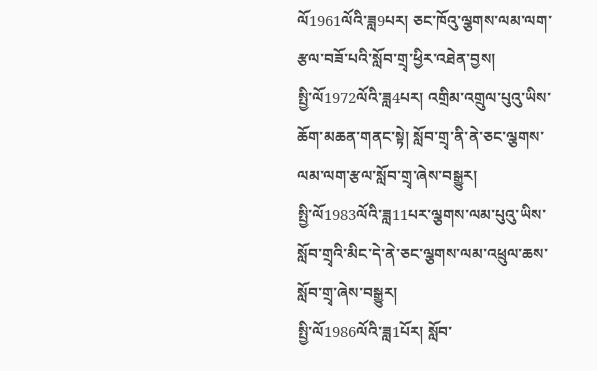ལོ1961ལོའི་ཟླ9པར། ཅང་ཁོའུ་ལྕགས་ལམ་ལག་རྩལ་བཟོ་པའི་སློབ་གྲྭ་ཕྱིར་འཐེན་བྱས།
སྤྱི་ལོ1972ལོའི་ཟླ4པར། འགྲིམ་འགྲུལ་པུའུ་ཡིས་ཆོག་མཆན་གནང་སྟེ། སློབ་གྲྭ་ནི་ནེ་ཅང་ལྕགས་ལམ་ལག་རྩལ་སློབ་གྲྭ་ཞེས་བསྒྱུར།
སྤྱི་ལོ1983ལོའི་ཟླ11པར་ལྕགས་ལམ་པུའུ་ཡིས་སློབ་གྲྭའི་མིང་དེ་ནེ་ཅང་ལྕགས་ལམ་འཕྲུལ་ཆས་སློབ་གྲྭ་ཞེས་བསྒྱུར།
སྤྱི་ལོ1986ལོའི་ཟླ1པོར། སློབ་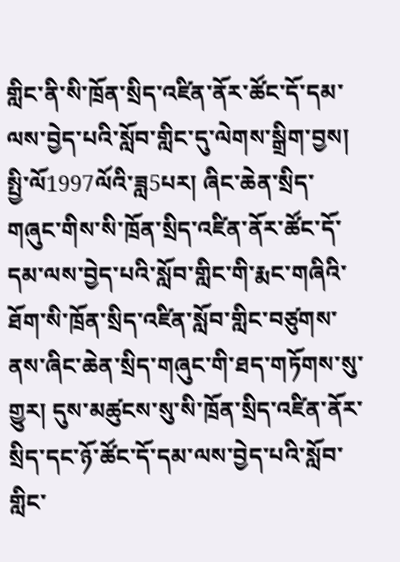གླིང་ནི་སི་ཁྲོན་སྲིད་འཛིན་ནོར་ཚོང་དོ་དམ་ལས་བྱེད་པའི་སློབ་གླིང་དུ་ལེགས་སྒྲིག་བྱས།
སྤྱི་ལོ1997ལོའི་ཟླ5པར། ཞིང་ཆེན་སྲིད་གཞུང་གིས་སི་ཁྲོན་སྲིད་འཛིན་ནོར་ཚོང་དོ་དམ་ལས་བྱེད་པའི་སློབ་གླིང་གི་རྨང་གཞིའི་ཐོག་སི་ཁྲོན་སྲིད་འཛིན་སློབ་གླིང་བཙུགས་ནས་ཞིང་ཆེན་སྲིད་གཞུང་གི་ཐད་གཏོགས་སུ་གྱུར། དུས་མཚུངས་སུ་སི་ཁྲོན་སྲིད་འཛིན་ནོར་སྲིད་དང་ཉོ་ཚོང་དོ་དམ་ལས་བྱེད་པའི་སློབ་གླིང་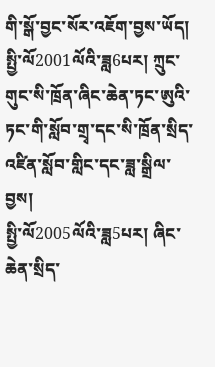གི་སྒོ་བྱང་སོར་འཇོག་བྱས་ཡོད།
སྤྱི་ལོ2001ལོའི་ཟླ6པར། ཀྲུང་གུང་སི་ཁྲོན་ཞིང་ཆེན་ཏང་ཨུའི་ཏང་གི་སློབ་གྲྭ་དང་སི་ཁྲོན་སྲིད་འཛིན་སློབ་གླིང་དང་ཟླ་སྒྲིལ་བྱས།
སྤྱི་ལོ2005ལོའི་ཟླ5པར། ཞིང་ཆེན་སྲིད་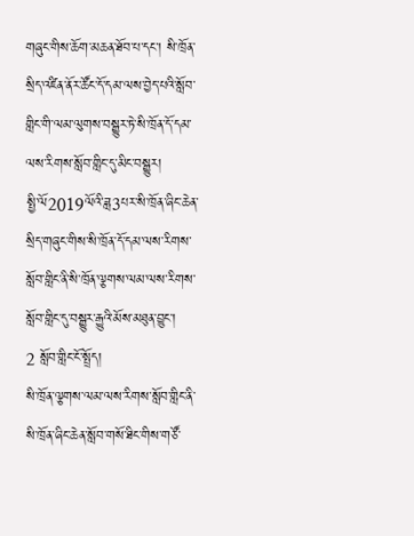གཞུང་གིས་ཆོག་མཆན་ཐོབ་པ་དང་། སི་ཁྲོན་སྲིད་འཛིན་ནོར་ཚོང་དོ་དམ་ལས་བྱེད་པའི་སློབ་གླིང་གི་ལམ་ལུགས་བསྒྱུར་ཏེ་སི་ཁྲོན་དོ་དམ་ལས་རིགས་སློབ་གླིང་དུ་མིང་བསྒྱུར།
སྤྱི་ལོ2019ལོའི་ཟླ3པར་སི་ཁྲོན་ཞིང་ཆེན་སྲིད་གཞུང་གིས་སི་ཁྲོན་དོ་དམ་ལས་རིགས་སློབ་གླིང་ནི་སི་ཁྲོན་ལྕགས་ལམ་ལས་རིགས་སློབ་གླིང་དུ་བསྒྱུར་རྒྱུའི་མོས་མཐུན་བྱུང་།
2 སློབ་གླིང་ངོ་སྤྲོད།
སི་ཁྲོན་ལྕགས་ལམ་ལས་རིགས་སློབ་གླིང་ནི་སི་ཁྲོན་ཞིང་ཆེན་སློབ་གསོ་ཐིང་གིས་གཙོ་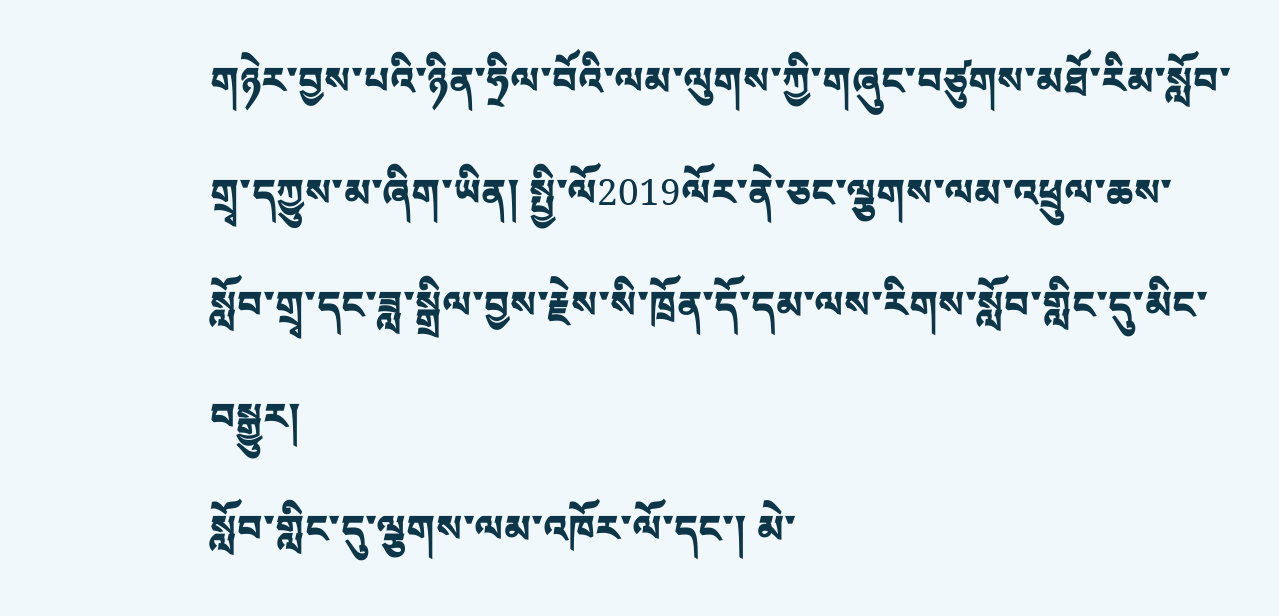གཉེར་བྱས་པའི་ཉིན་ཧྲིལ་བོའི་ལམ་ལུགས་ཀྱི་གཞུང་བཙུགས་མཐོ་རིམ་སློབ་གྲྭ་དཀྱུས་མ་ཞིག་ཡིན། སྤྱི་ལོ2019ལོར་ནེ་ཅང་ལྕགས་ལམ་འཕྲུལ་ཆས་སློབ་གྲྭ་དང་ཟླ་སྒྲིལ་བྱས་རྗེས་སི་ཁྲོན་དོ་དམ་ལས་རིགས་སློབ་གླིང་དུ་མིང་བསྒྱུར།
སློབ་གླིང་དུ་ལྕགས་ལམ་འཁོར་ལོ་དང་། མེ་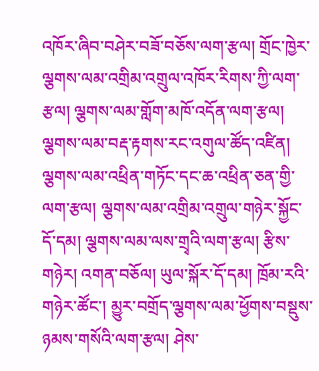འཁོར་ཞིབ་བཤེར་བཟོ་བཅོས་ལག་རྩལ། གྲོང་ཁྱེར་ལྕགས་ལམ་འགྲིམ་འགྲུལ་འཁོར་རིགས་ཀྱི་ལག་རྩལ། ལྕགས་ལམ་གློག་མཁོ་འདོན་ལག་རྩལ། ལྕགས་ལམ་བརྡ་རྟགས་རང་འགུལ་ཚོད་འཛིན། ལྕགས་ལམ་འཕྲིན་གཏོང་དང་ཆ་འཕྲིན་ཅན་གྱི་ལག་རྩལ། ལྕགས་ལམ་འགྲིམ་འགྲུལ་གཉེར་སྐྱོང་དོ་དམ། ལྕགས་ལམ་ལས་གྲྭའི་ལག་རྩལ། རྩིས་གཉེར། འགན་བཅོལ། ཡུལ་སྐོར་དོ་དམ། ཁྲོམ་རའི་གཉེར་ཚོང་། མྱུར་བགྲོད་ལྕགས་ལམ་ཕྱོགས་བསྡུས་ཉམས་གསོའི་ལག་རྩལ། ཤེས་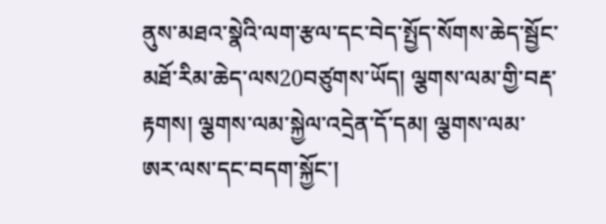ནུས་མཐའ་སྣེའི་ལག་རྩལ་དང་བེད་སྤྱོད་སོགས་ཆེད་སྦྱོང་མཐོ་རིམ་ཆེད་ལས20བཙུགས་ཡོད། ལྕགས་ལམ་གྱི་བརྡ་རྟགས། ལྕགས་ལམ་སྐྱེལ་འདྲེན་དོ་དམ། ལྕགས་ལམ་ཨར་ལས་དང་བདག་སྐྱོང་།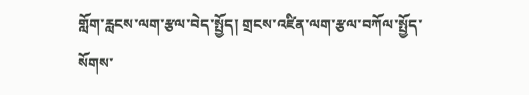གློག་རླངས་ལག་རྩལ་བེད་སྤྱོད། གྲངས་འཛིན་ལག་རྩལ་བཀོལ་སྤྱོད་སོགས་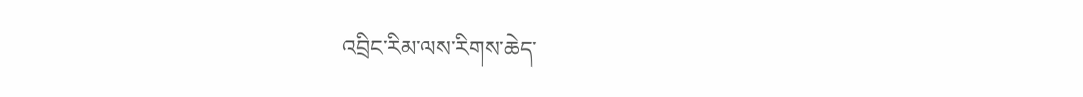འབྲིང་རིམ་ལས་རིགས་ཆེད་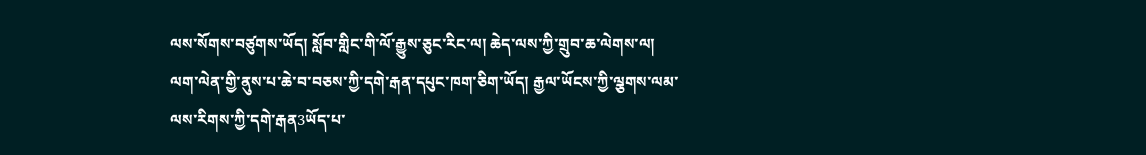ལས་སོགས་བཙུགས་ཡོད། སློབ་གླིང་གི་ལོ་རྒྱུས་ཅུང་རིང་ལ། ཆེད་ལས་ཀྱི་གྲུབ་ཆ་ལེགས་ལ། ལག་ལེན་གྱི་ནུས་པ་ཆེ་བ་བཅས་ཀྱི་དགེ་རྒན་དཔུང་ཁག་ཅིག་ཡོད། རྒྱལ་ཡོངས་ཀྱི་ལྕགས་ལམ་ལས་རིགས་ཀྱི་དགེ་རྒན3ཡོད་པ་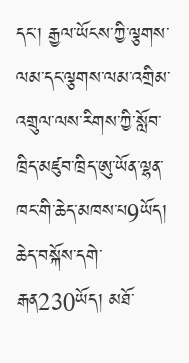དང་། རྒྱལ་ཡོངས་ཀྱི་ལྕགས་ལམ་དང་ལྕགས་ལམ་འགྲིམ་འགྲུལ་ལས་རིགས་ཀྱི་སློབ་ཁྲིད་མཛུབ་ཁྲིད་ཨུ་ཡོན་ལྷན་ཁང་གི་ཆེད་མཁས་པ9ཡོད། ཆེད་བསྐོས་དགེ་རྒན230ཡོད། མཐོ་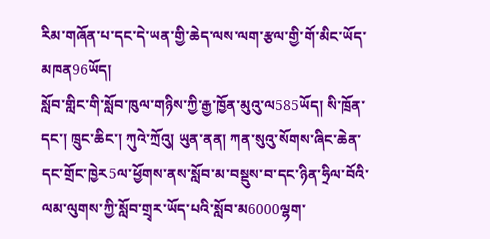རིམ་གཞོན་པ་དང་དེ་ཡན་གྱི་ཆེད་ལས་ལག་རྩལ་གྱི་གོ་མིང་ཡོད་མཁན96ཡོད།
སློབ་གླིང་གི་སློབ་ཁུལ་གཉིས་ཀྱི་རྒྱ་ཁྱོན་མུའུ་ལ585ཡོད། སི་ཁྲོན་དང་། ཁྲུང་ཆིང་། ཀུའེ་ཀྲོའུ། ཡུན་ནན། ཀན་སུའུ་སོགས་ཞིང་ཆེན་དང་གྲོང་ཁྱེར5ལ་ཕྱོགས་ནས་སློབ་མ་བསྡུས་བ་དང་ཉིན་ཧྲིལ་བོའི་ལམ་ལུགས་ཀྱི་སློབ་གྲྭར་ཡོད་པའི་སློབ་མ6000ལྷག་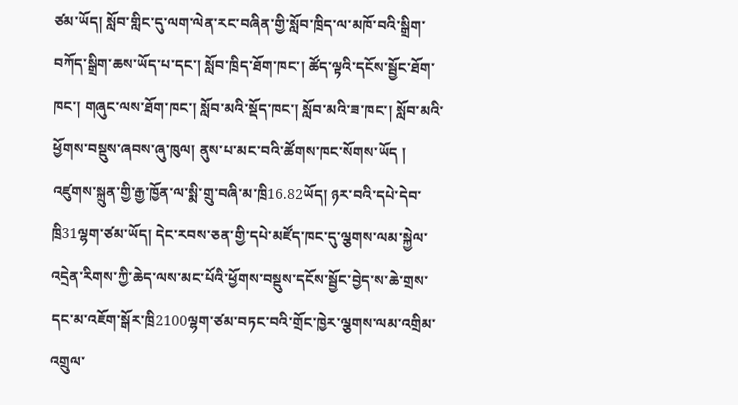ཙམ་ཡོད། སློབ་གླིང་དུ་ལག་ལེན་རང་བཞིན་གྱི་སློབ་ཁྲིད་ལ་མཁོ་བའི་སྒྲིག་བཀོད་སྒྲིག་ཆས་ཡོད་པ་དང་། སློབ་ཁྲིད་ཐོག་ཁང་། ཚོད་ལྟའི་དངོས་སྦྱོང་ཐོག་ཁང་། གཞུང་ལས་ཐོག་ཁང་། སློབ་མའི་སྡོད་ཁང་། སློབ་མའི་ཟ་ཁང་། སློབ་མའི་ཕྱོགས་བསྡུས་ཞབས་ཞུ་ཁུལ། ནུས་པ་མང་བའི་ཚོགས་ཁང་སོགས་ཡོད ། འཛུགས་སྐྲུན་གྱི་རྒྱ་ཁྱོན་ལ་སྨི་གྲུ་བཞི་མ་ཁྲི16.82ཡོད། ཉར་བའི་དཔེ་དེབ་ཁྲི31ལྷག་ཙམ་ཡོད། དེང་རབས་ཅན་གྱི་དཔེ་མཛོད་ཁང་དུ་ལྕགས་ལམ་སྐྱེལ་འདྲེན་རིགས་ཀྱི་ཆེད་ལས་མང་པོའི་ཕྱོགས་བསྡུས་དངོས་སྦྱོང་བྱེད་ས་ཆེ་གྲས་དང་མ་འཇོག་སྒོར་ཁྲི2100ལྷག་ཙམ་བཏང་བའི་གྲོང་ཁྱེར་ལྕགས་ལམ་འགྲིམ་འགྲུལ་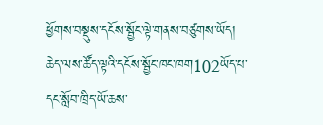ཕྱོགས་བསྡུས་དངོས་སྦྱོང་ལྟེ་གནས་བཙུགས་ཡོད། ཆེད་ལས་ཚོད་ལྟའི་དངོས་སྦྱོང་ཁང་ཁག102ཡོད་པ་དང་སློབ་ཁྲིད་ཡོ་ཆས་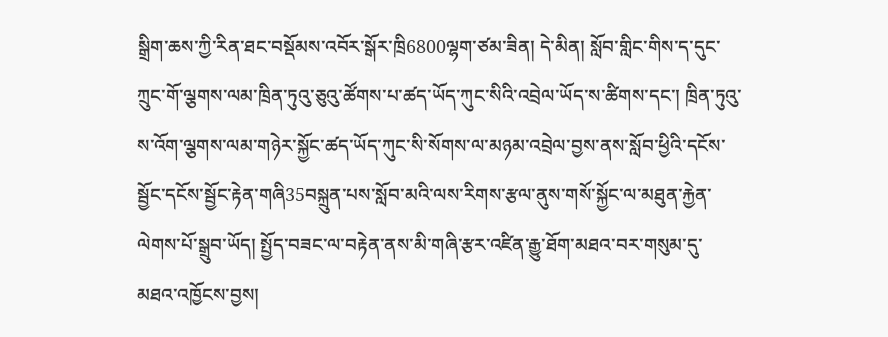སྒྲིག་ཆས་ཀྱི་རིན་ཐང་བསྡོམས་འབོར་སྒོར་ཁྲི6800ལྷག་ཙམ་ཟིན། དེ་མིན། སློབ་གླིང་གིས་ད་དུང་ཀྲུང་གོ་ལྕགས་ལམ་ཁྲིན་ཏུའུ་ཅུའུ་ཚོགས་པ་ཚད་ཡོད་ཀུང་སིའི་འབྲེལ་ཡོད་ས་ཚིགས་དང་། ཁྲིན་ཏུའུ་ས་འོག་ལྕགས་ལམ་གཉེར་སྐྱོང་ཚད་ཡོད་ཀུང་སི་སོགས་ལ་མཉམ་འབྲེལ་བྱས་ནས་སློབ་ཕྱིའི་དངོས་སྦྱོང་དངོས་སྦྱོང་རྟེན་གཞི35བསྐྲུན་པས་སློབ་མའི་ལས་རིགས་རྩལ་ནུས་གསོ་སྐྱོང་ལ་མཐུན་རྐྱེན་ལེགས་པོ་སྒྲུབ་ཡོད། སྤྱོད་བཟང་ལ་བརྟེན་ནས་མི་གཞི་རྩར་འཛིན་རྒྱུ་ཐོག་མཐའ་བར་གསུམ་དུ་མཐའ་འཁྱོངས་བྱས།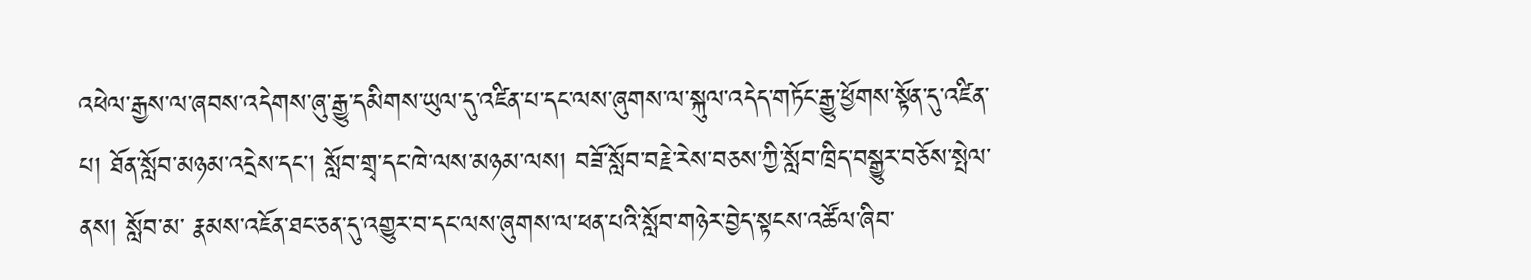འཕེལ་རྒྱས་ལ་ཞབས་འདེགས་ཞུ་རྒྱུ་དམིགས་ཡུལ་དུ་འཛིན་པ་དང་ལས་ཞུགས་ལ་སྐུལ་འདེད་གཏོང་རྒྱུ་ཕྱོགས་སྟོན་དུ་འཛིན་པ། ཐོན་སློབ་མཉམ་འདྲེས་དང་། སློབ་གྲྭ་དང་ཁེ་ལས་མཉམ་ལས། བཟོ་སློབ་བརྗེ་རེས་བཅས་ཀྱི་སློབ་ཁྲིད་བསྒྱུར་བཅོས་སྤེལ་ནས། སློབ་མ་ རྣམས་འཇོན་ཐང་ཅན་དུ་འགྱུར་བ་དང་ལས་ཞུགས་ལ་ཕན་པའི་སློབ་གཉེར་བྱེད་སྟངས་འཚོལ་ཞིབ་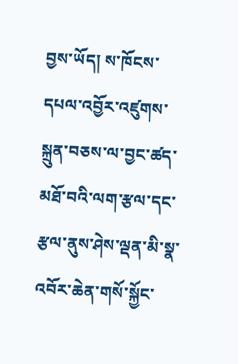བྱས་ཡོད། ས་ཁོངས་དཔལ་འབྱོར་འཛུགས་སྐྲུན་བཅས་ལ་བྱང་ཚད་མཐོ་བའི་ལག་རྩལ་དང་རྩལ་ནུས་ཤེས་ལྡན་མི་སྣ་འབོར་ཆེན་གསོ་སྐྱོང་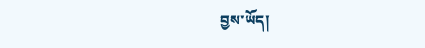བྱས་ཡོད།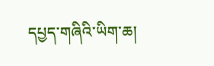དཔྱད་གཞིའི་ཡིག་ཆ།